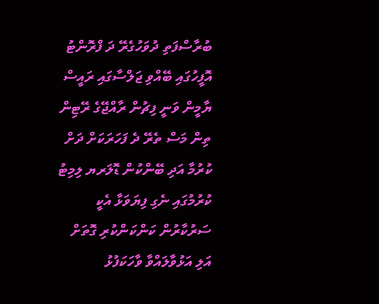ބުރާސްފަތި ދުވަހުގެރޭ ދަ ފްރޮންޓު އޮފީހުގައި ބޭއްވި ޖަލްސާގައި ރައީސް ޔާމީން ވަނީ ފިޗުން ރާއްޖޭގެ ރޭޓިން ތިން މަސް ތެރޭ ދެ ފަހަރަކަށް ދަށް ކުރުމާ އަދި ބޭންކުން ޑޮލަރޔ ލިމިޓު ކުރުމުގައި ނެގި ފިޔަވަޅާ އެކީ ސަރުކާރުން ކަންކަންކުރި ގޮތަށް އަލި އަޅުވާލައްވާ ވާހަކަފުޅު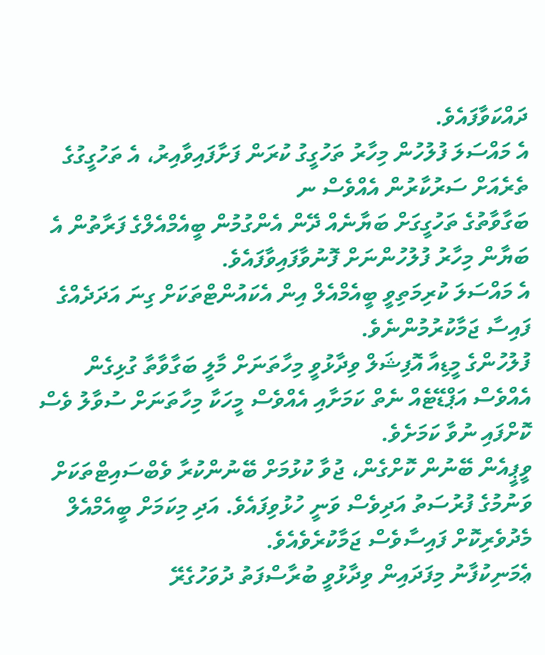ދައްކަވާފައެވެ.
އެ މައްސަލަ ފުލުހުން މިހާރު ތަހުގީގު ކުރަން ފަށާފައިވާއިރު، އެ ތަހުގީގުގެ ތެރެއަށް ސަރުކާރުން އެއްވެސް ނ
ބަގާވާތުގެ ތަހުގީގަށް ބަޔާނެއް ދޭން އެންގުމުން ބީއެމްއެލްގެ ފަރާތުން އެ ބަޔާން މިހާރު ފުލުހުންނަށް ފޮނުވާފައިވާފައެވެ.
އެ މައްސަލަ ކުރިމަތިވީ ބީއެމްއެލް އިން އެކައުންޓްތަކަށް ގިނަ އަދަދެއްގެ ފައިސާ ޖަމާކުރުމުންނެވެ.
ފުލުހުންގެ މީޑިއާ އޮފިޝަލް ވިދާޅުވީ މިހާތަނަށް މާލީ ބަގާވާތާ ގުޅިގެން އެއްވެސް އަޕްޑޭޓެއް ނެތް ކަމަށާއި އެއްވެސް މީހަކާ މިހާތަނަށް ސުވާލު ވެސް ކޮށްފައި ނުވާ ކަމަށެވެ.
ވީޕީއެން ބޭނުން ކޮށްގެން، ޖުވާ ކުޅުމަށް ބޭނުންކުރާ ވެބްސައިޓްތަކަށް ވަނުމުގެ ފުރުސަތު އަދިވެސް ވަނީ ހުޅުވިފައެވެ. އަދި މިކަމަށް ބީއެމްއެލް މެދުވެރިކޮށް ފައިސާވެސް ޖަމާކުރެވެއެވެ.
ޢެމަނިކުފާނު މިފަދައިން ވިދާޅުވީ ބުރާސްފަތު ދުވަހުގެރޭ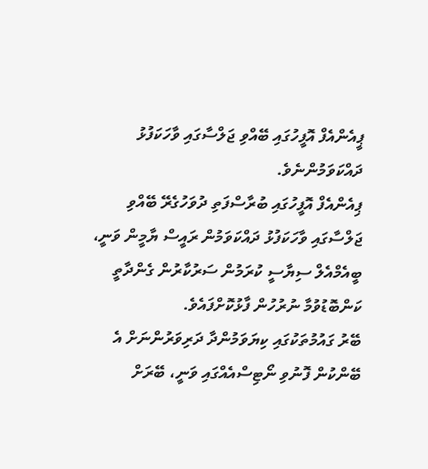ޕީއެންއެފް އޮފީހުގައި ބޭއްވި ޖަލްސާގައި ވާހަކަފުޅު ދައްކަވަމުންނެވެ.
ޕިއެންއެފް އޮފީހުގައި ބުރާސްފަތި ދުވަހުގެރޭ ބޭއްވި ޖަލްސާގައި ވާހަކަފުޅު ދައްކަވަމުން ރައީސް ޔާމީން ވަނީ، ބީއެމްއެލް ސިޔާސީ ކުރަމުން ސަރުކާރުން ގެންދާތީ ކަންބޮޑުވުމާ ނުރުހުން ފާޅުކޮށްފައެވެ.
ބޭރު ގައުމުތަކުގައި ކިޔަވަމުންދާ ދަރިވަރުންނަށް އެ ބޭންކުން ފޮނުވި ނޯޓިސްއެއްގައި ވަނީ، ބޭރަށް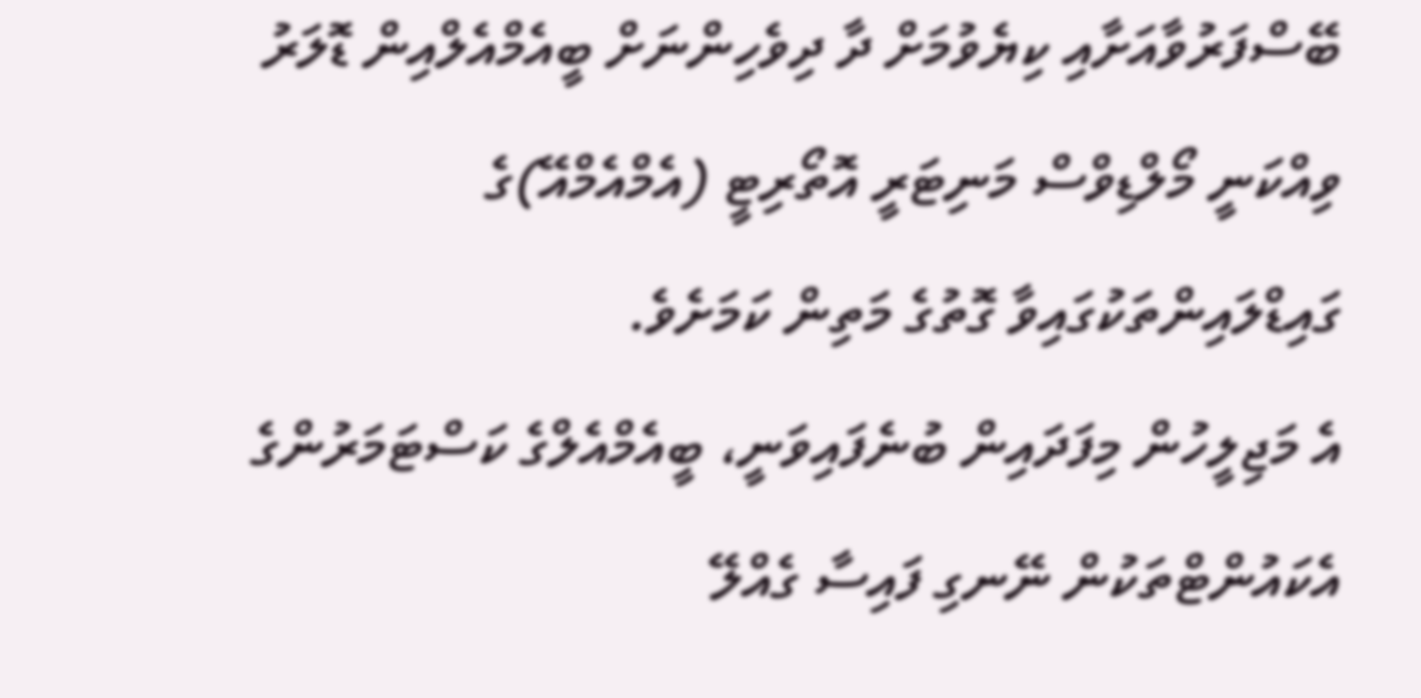ބޭސްފަރުވާއަށާއި ކިޔެވުމަށް ދާ ދިވެހިންނަށް ބީއެމްއެލްއިން ޑޮލަރު ވިއްކަނީ މޯލްޑިވްސް މަނިޓަރީ އޮތޯރިޓީ (އެމްއެމްއޭ)ގެ ގައިޑްލައިންތަކުގައިވާ ގޮތުގެ މަތިން ކަމަށެވެ.
އެ މަޖިލީހުން މިފަދައިން ބުނެފައިވަނީ، ބީއެމްއެލްގެ ކަސްޓަމަރުންގެ އެކައުންޓްތަކުން ނޭނގި ފައިސާ ގެއްލޭ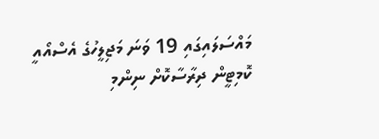މައްސަލައިގައި 19 ވަނަ މަޖިލީހުގެ އެސްއޯއީ ކޮމިޓީން ދިރާސާކޮށް ނިންމި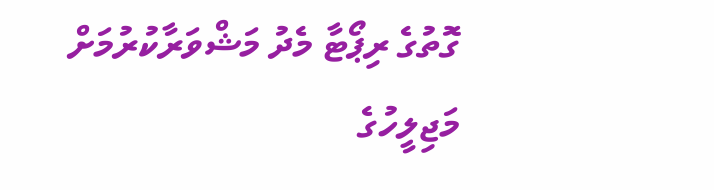ގޮތުގެ ރިޕޯޓާ މެދު މަޝްވަރާކުރުމަށް މަޖިލީހުގެ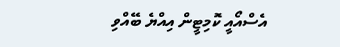އެސްއޯއީ ކޮމިޓީން އިއްޔެ ބޭއްވި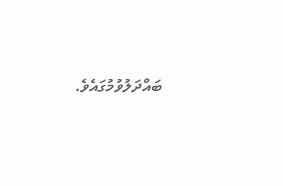ބައްދަލުވުމުގައެވެ.